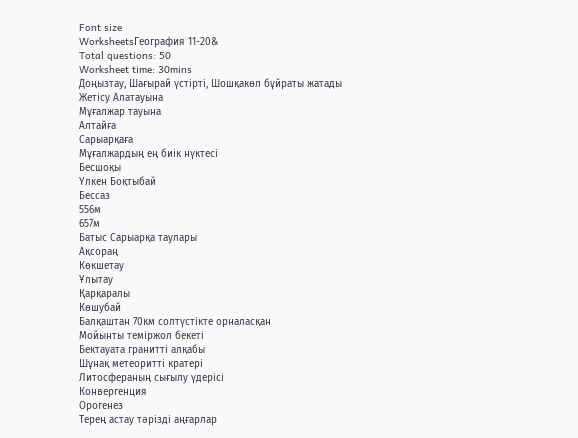Font size
WorksheetsГеография 11-20&
Total questions: 50
Worksheet time: 30mins
Доңызтау, Шағырай үстірті, Шошқакөл бұйраты жатады
Жетісу Алатауына
Мұғалжар тауына
Алтайға
Сарыарқаға
Мұғалжардың ең биік нүктесі
Бесшоқы
Үлкен Боқтыбай
Бессаз
556м
657м
Батыс Сарыарқа таулары
Ақсораң
Көкшетау
Ұлытау
Қарқаралы
Көшубай
Балқаштан 70км солтүстікте орналасқан
Мойынты теміржол бекеті
Бектауата гранитті алқабы
Шұнақ метеоритті кратері
Литосфераның сығылу үдерісі
Конвергенция
Орогенез
Терең астау тәрізді аңғарлар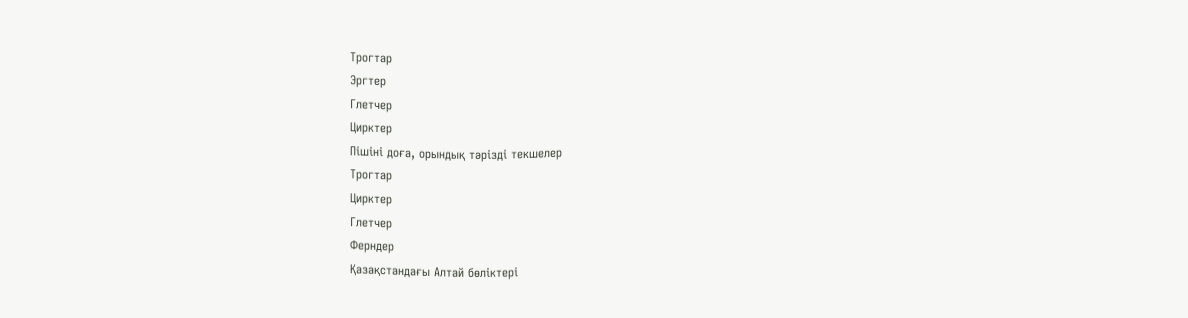Трогтар
Эргтер
Глетчер
Цирктер
Пішіні доға, орындық тәрізді текшелер
Трогтар
Цирктер
Глетчер
Ферндер
Қазақстандағы Алтай бөліктері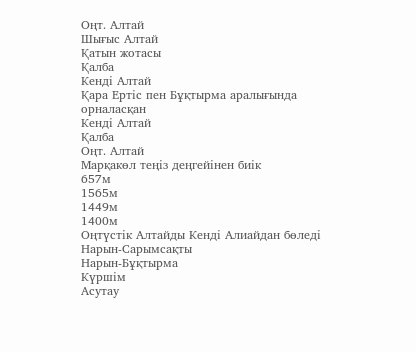Оңт. Алтай
Шығыс Алтай
Қатын жотасы
Қалба
Кенді Алтай
Қара Ертіс пен Бұқтырма аралығында орналасқан
Кенді Алтай
Қалба
Оңт. Алтай
Марқакөл теңіз деңгейінен биік
657м
1565м
1449м
1400м
Оңтүстік Алтайды Кенді Алиайдан бөледі
Нарын-Сарымсақты
Нарын-Бұқтырма
Күршім
Асутау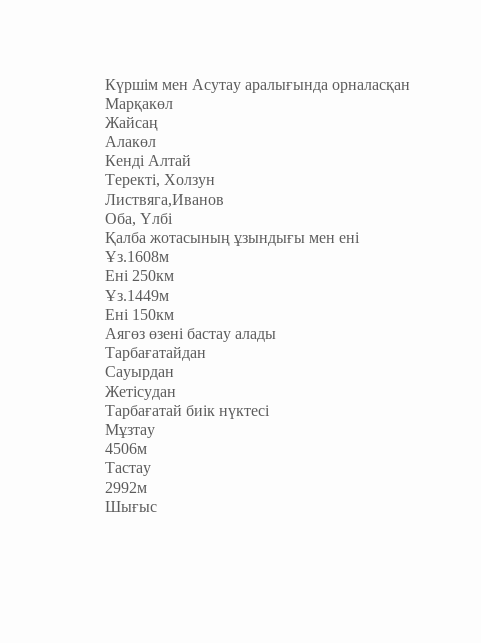Күршім мен Асутау аралығында орналасқан
Марқакөл
Жайсаң
Алакөл
Кенді Алтай
Теректі, Холзун
Листвяга,Иванов
Оба, Үлбі
Қалба жотасының ұзындығы мен ені
Ұз.1608м
Ені 250км
Ұз.1449м
Ені 150км
Аягөз өзені бастау алады
Тарбағатайдан
Сауырдан
Жетісудан
Тарбағатай биік нүктесі
Мұзтау
4506м
Тастау
2992м
Шығыс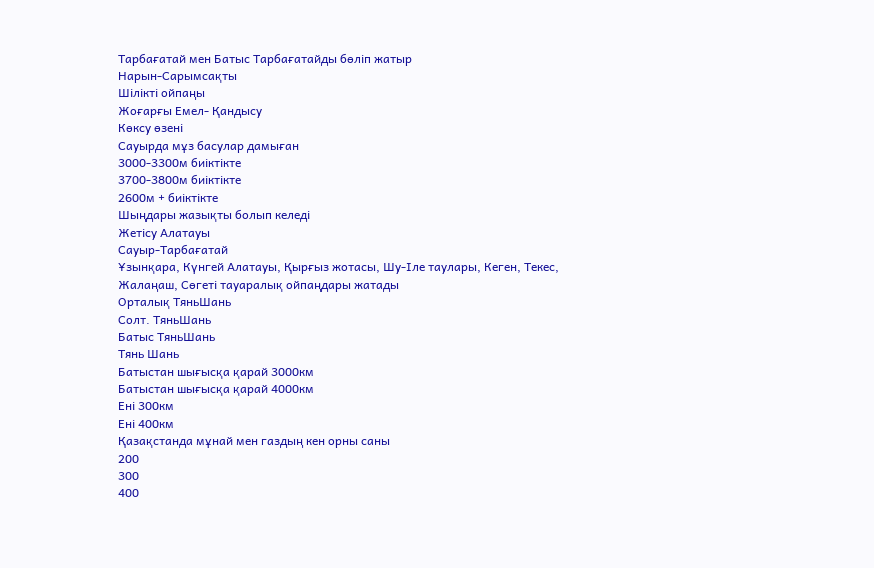Тарбағатай мен Батыс Тарбағатайды бөліп жатыр
Нарын-Сарымсақты
Шілікті ойпаңы
Жоғарғы Емел- Қандысу
Көксу өзені
Сауырда мұз басулар дамыған
3000-3300м биіктікте
3700-3800м биіктікте
2600м + биіктікте
Шыңдары жазықты болып келеді
Жетісу Алатауы
Сауыр-Тарбағатай
Ұзынқара, Күнгей Алатауы, Қырғыз жотасы, Шу-Іле таулары, Кеген, Текес, Жалаңаш, Сөгеті тауаралық ойпаңдары жатады
Орталық ТяньШань
Солт. ТяньШань
Батыс ТяньШань
Тянь Шань
Батыстан шығысқа қарай 3000км
Батыстан шығысқа қарай 4000км
Ені 300км
Ені 400км
Қазақстанда мұнай мен газдың кен орны саны
200
300
400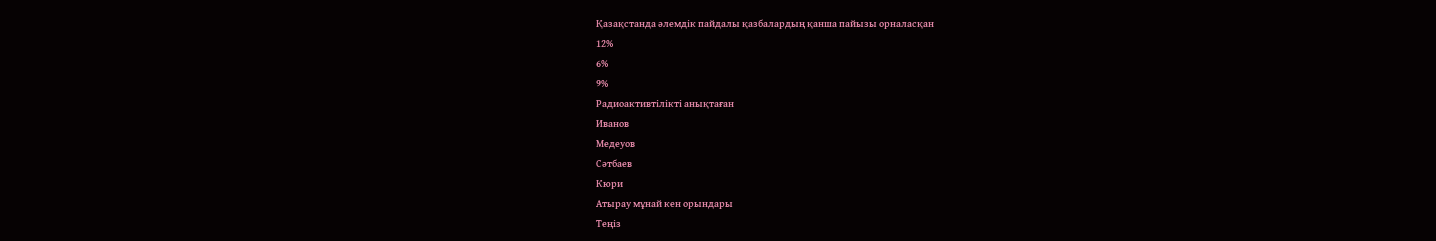Қазақстанда әлемдік пайдалы қазбалардың қанша пайызы орналасқан
12%
6%
9%
Радиоактивтілікті анықтаған
Иванов
Медеуов
Сәтбаев
Кюри
Атырау мұнай кен орындары
Теңіз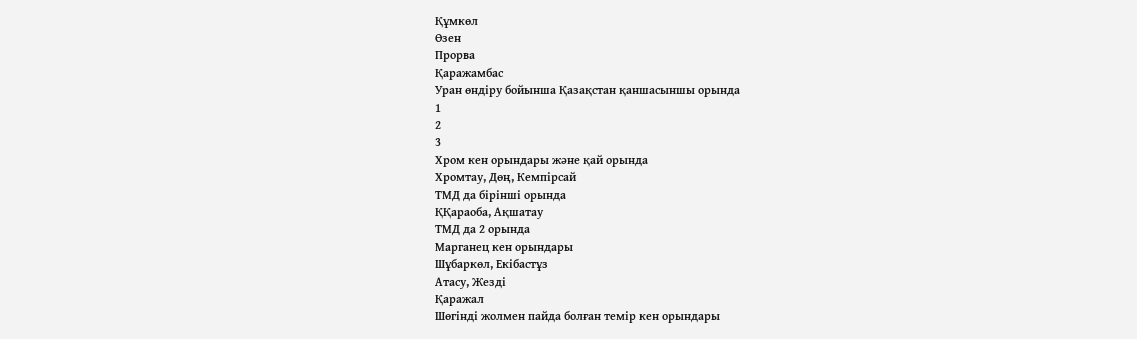Құмкөл
Өзен
Прорва
Қаражамбас
Уран өндіру бойынша Қазақстан қаншасыншы орында
1
2
3
Хром кен орындары және қай орында
Хромтау, Дөң, Кемпірсай
ТМД да бірінші орында
ҚҚараоба, Ақшатау
ТМД да 2 орында
Марганец кен орындары
Шұбаркөл, Екібастұз
Атасу, Жезді
Қаражал
Шөгінді жолмен пайда болған темір кен орындары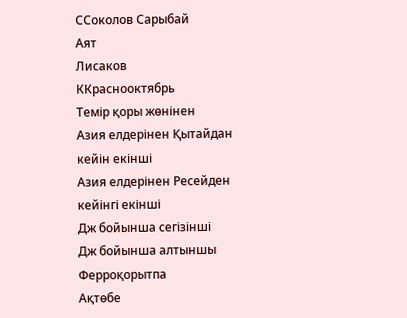ССоколов Сарыбай
Аят
Лисаков
ККраснооктябрь
Темір қоры жөнінен
Азия елдерінен Қытайдан кейін екінші
Азия елдерінен Ресейден кейінгі екінші
Дж бойынша сегізінші
Дж бойынша алтыншы
Ферроқорытпа
Ақтөбе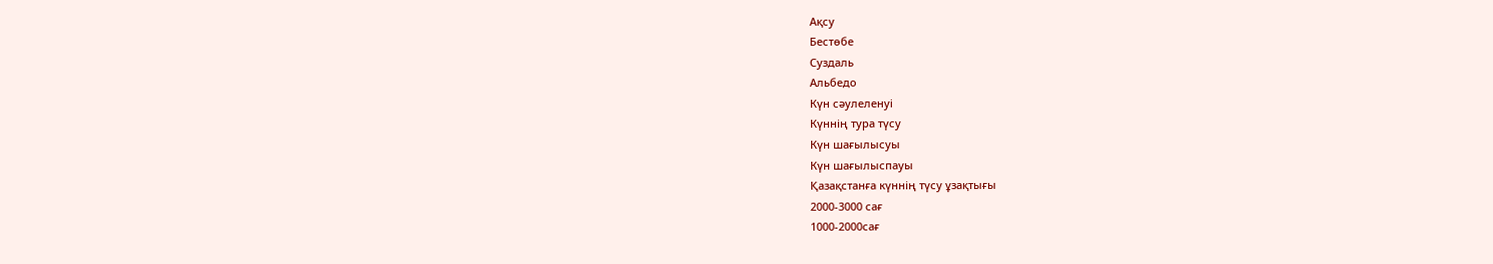Ақсу
Бестөбе
Суздаль
Альбедо
Күн сәулеленуі
Күннің тура түсу
Күн шағылысуы
Күн шағылыспауы
Қазақстанға күннің түсу ұзақтығы
2000-3000 сағ
1000-2000сағ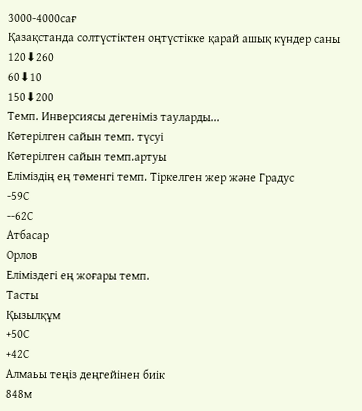3000-4000сағ
Қазақстанда солтүстіктен оңтүстікке қарай ашық күндер саны
120⬇260
60⬇10
150⬇200
Темп. Инверсиясы дегеніміз тауларды...
Көтерілген сайын темп. түсуі
Көтерілген сайын темп.артуы
Еліміздің ең төменгі темп. Тіркелген жер және Градус
-59С
--62С
Атбасар
Орлов
Еліміздегі ең жоғары темп.
Тасты
Қызылқұм
+50С
+42С
Алмаьы теңіз деңгейінен биік
848м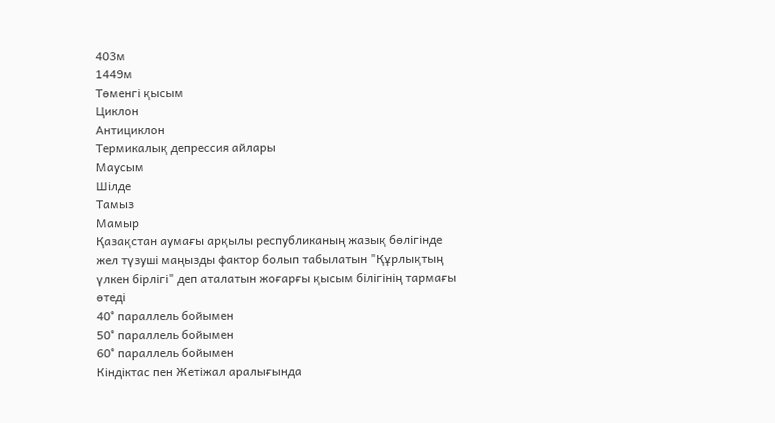403м
1449м
Төменгі қысым
Циклон
Антициклон
Термикалық депрессия айлары
Маусым
Шілде
Тамыз
Мамыр
Қазақстан аумағы арқылы республиканың жазық бөлігінде жел түзуші маңызды фактор болып табылатын "Құрлықтың үлкен бірлігі" деп аталатын жоғарғы қысым білігінің тармағы өтеді
40° параллель бойымен
50° параллель бойымен
60° параллель бойымен
Кіндіктас пен Жетіжал аралығында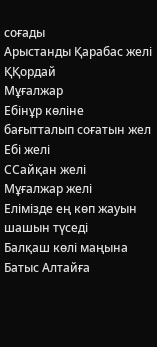соғады
Арыстанды Қарабас желі
ҚҚордай
Мұғалжар
Ебінұр көліне бағытталып соғатын жел
Ебі желі
ССайқан желі
Мұғалжар желі
Елімізде ең көп жауын шашын түседі
Балқаш көлі маңына
Батыс Алтайға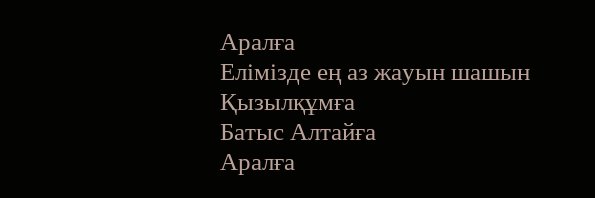Аралға
Елімізде ең аз жауын шашын
Қызылқұмға
Батыс Алтайға
Аралға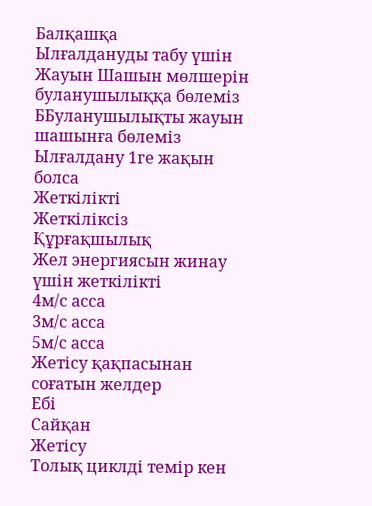Балқашқа
Ылғалдануды табу үшін
Жауын Шашын мөлшерін буланушылыққа бөлеміз
ББуланушылықты жауын шашынға бөлеміз
Ылғалдану 1ге жақын болса
Жеткілікті
Жеткіліксіз
Құрғақшылық
Жел энергиясын жинау үшін жеткілікті
4м/с асса
3м/с асса
5м/с асса
Жетісу қақпасынан соғатын желдер
Ебі
Сайқан
Жетісу
Толық циклді темір кен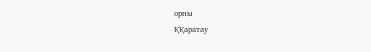орны
ҚҚаратау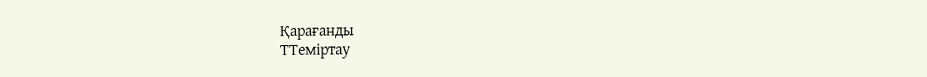Қарағанды
ТТеміртау